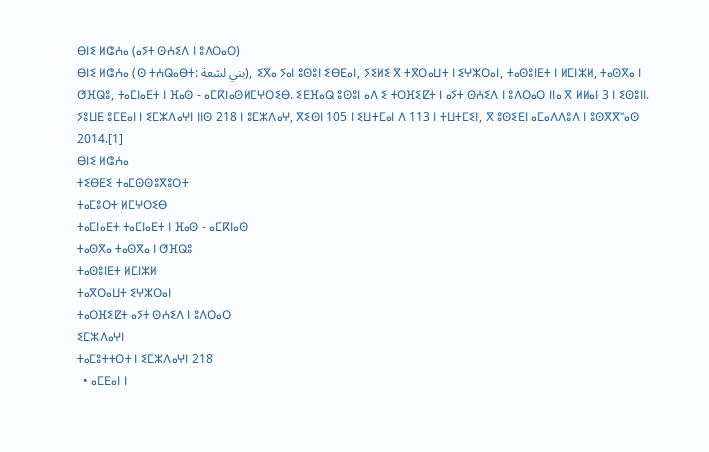ⴱⵏⵉ ⵍⵛⵄⴰ (ⴰⵢⵜ ⵙⵄⵉⴷ ⵏ ⵓⴷⵔⴰⵔ)
ⴱⵏⵉ ⵍⵛⵄⴰ (ⵙ ⵜⵄⵕⴰⴱⵜ: بني لشعة), ⵉⴳⴰ ⵢⴰⵏ ⵓⵙⵓⵏ ⵉⴱⴹⴰⵏ, ⵢⵉⵍⵉ ⴳ ⵜⴳⵔⴰⵡⵜ ⵏ ⵉⵖⵣⵔⴰⵏ, ⵜⴰⵙⵓⵏⴹⵜ ⵏ ⵍⵎⵏⵣⵍ, ⵜⴰⵙⴳⴰ ⵏ ⵚⴼⵕⵓ, ⵜⴰⵎⵏⴰⴹⵜ ⵏ ⴼⴰⵙ - ⴰⵎⴽⵏⴰⵙⵍⵎⵖⵔⵉⴱ. ⵉⴹⴼⴰⵕ ⵓⵙⵓⵏ ⴰⴷ ⵉ ⵜⵔⴼⵉⵇⵜ ⵏ ⴰⵢⵜ ⵙⵄⵉⴷ ⵏ ⵓⴷⵔⴰⵔ ⵏⵏⴰ ⴳ ⵍⵍⴰⵏ 3 ⵏ ⵉⵙⵓⵏⵏ. ⵢⵓⵡⴹ ⵓⵎⴹⴰⵏ ⵏ ⵉⵎⵣⴷⴰⵖⵏ ⵏⵏⵙ 218 ⵏ ⵓⵎⵣⴷⴰⵖ, ⴳⵉⵙⵏ 105 ⵏ ⵉⵡⵜⵎⴰⵏ ⴷ 113 ⵏ ⵜⵡⵜⵎⵉⵏ, ⴳ ⵓⵙⵉⴹⵏ ⴰⵎⴰⴷⴷⵓⴷ ⵏ ⵓⵙⴳⴳⵯⴰⵙ 2014.[1]
ⴱⵏⵉ ⵍⵛⵄⴰ
ⵜⵉⴱⴹⵉ ⵜⴰⵎⵙⵙⵓⴳⵓⵔⵜ
ⵜⴰⵎⵓⵔⵜ ⵍⵎⵖⵔⵉⴱ
ⵜⴰⵎⵏⴰⴹⵜ ⵜⴰⵎⵏⴰⴹⵜ ⵏ ⴼⴰⵙ - ⴰⵎⴽⵏⴰⵙ
ⵜⴰⵙⴳⴰ ⵜⴰⵙⴳⴰ ⵏ ⵚⴼⵕⵓ
ⵜⴰⵙⵓⵏⴹⵜ ⵍⵎⵏⵣⵍ
ⵜⴰⴳⵔⴰⵡⵜ ⵉⵖⵣⵔⴰⵏ
ⵜⴰⵔⴼⵉⵇⵜ ⴰⵢⵜ ⵙⵄⵉⴷ ⵏ ⵓⴷⵔⴰⵔ
ⵉⵎⵣⴷⴰⵖⵏ
ⵜⴰⵎⵓⵜⵜⵔⵜ ⵏ ⵉⵎⵣⴷⴰⵖⵏ 218
  • ⴰⵎⴹⴰⵏ ⵏ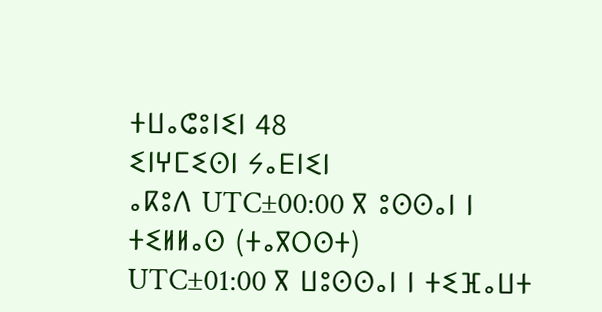ⵜⵡⴰⵛⵓⵏⵉⵏ 48
ⵉⵏⵖⵎⵉⵙⵏ ⵢⴰⴹⵏⵉⵏ
ⴰⴽⵓⴷ UTC±00:00 ⴳ ⵓⵙⵙⴰⵏ ⵏ ⵜⵉⵍⵍⴰⵙ (ⵜⴰⴳⵔⵙⵜ)
UTC±01:00 ⴳ ⵡⵓⵙⵙⴰⵏ ⵏ ⵜⵉⴼⴰⵡⵜ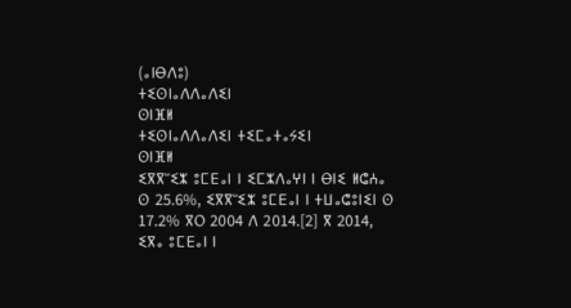(ⴰⵏⴱⴷⵓ)
ⵜⵉⵙⵏⴰⴷⴷⴰⴷⵉⵏ
ⵙⵏⴼⵍ
ⵜⵉⵙⵏⴰⴷⴷⴰⴷⵉⵏ ⵜⵉⵎⴰⵜⴰⵢⵉⵏ
ⵙⵏⴼⵍ
ⵉⴳⴳⵯⵉⵣ ⵓⵎⴹⴰⵏ ⵏ ⵉⵎⵣⴷⴰⵖⵏ ⵏ ⴱⵏⵉ ⵍⵛⵄⴰ ⵙ 25.6%, ⵉⴳⴳⵯⵉⵣ ⵓⵎⴹⴰⵏ ⵏ ⵜⵡⴰⵛⵓⵏⵉⵏ ⵙ 17.2% ⴳⵔ 2004 ⴷ 2014.[2] ⴳ 2014, ⵉⴳⴰ ⵓⵎⴹⴰⵏ ⵏ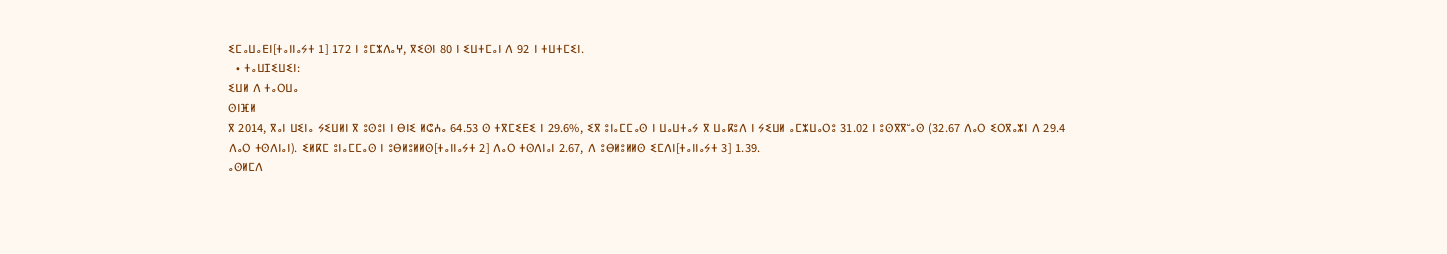ⵉⵎⴰⵡⴰⴹⵏ[ⵜⴰⵏⵏⴰⵢⵜ 1] 172 ⵏ ⵓⵎⵣⴷⴰⵖ, ⴳⵉⵙⵏ 80 ⵏ ⵉⵡⵜⵎⴰⵏ ⴷ 92 ⵏ ⵜⵡⵜⵎⵉⵏ.
  • ⵜⴰⵡⵊⵉⵡⵉⵏ:
ⵉⵡⵍ ⴷ ⵜⴰⵔⵡⴰ
ⵙⵏⴼⵍ
ⴳ 2014, ⴳⴰⵏ ⵡⵉⵏⴰ ⵢⵉⵡⵍⵏ ⴳ ⵓⵙⵓⵏ ⵏ ⴱⵏⵉ ⵍⵛⵄⴰ 64.53 ⵙ ⵜⴳⵎⵉⴹⵉ ⵏ 29.6%, ⵉⴳ ⵓⵏⴰⵎⵎⴰⵙ ⵏ ⵡⴰⵡⵜⴰⵢ ⴳ ⵡⴰⴽⵓⴷ ⵏ ⵢⵉⵡⵍ ⴰⵎⵣⵡⴰⵔⵓ 31.02 ⵏ ⵓⵙⴳⴳⵯⴰⵙ (32.67 ⴷⴰⵔ ⵉⵔⴳⴰⵣⵏ ⴷ 29.4 ⴷⴰⵔ ⵜⵙⴷⵏⴰⵏ). ⵉⵍⴽⵎ ⵓⵏⴰⵎⵎⴰⵙ ⵏ ⵓⴱⵍⵓⵍⵍⵙ[ⵜⴰⵏⵏⴰⵢⵜ 2] ⴷⴰⵔ ⵜⵙⴷⵏⴰⵏ 2.67, ⴷ ⵓⴱⵍⵓⵍⵍⵙ ⵉⵎⴷⵏ[ⵜⴰⵏⵏⴰⵢⵜ 3] 1.39.
ⴰⵙⵍⵎⴷ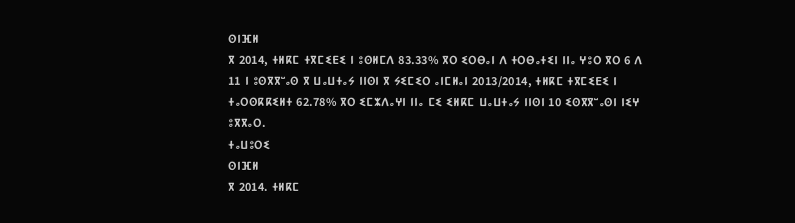ⵙⵏⴼⵍ
ⴳ 2014, ⵜⵍⴽⵎ ⵜⴳⵎⵉⴹⵉ ⵏ ⵓⵙⵍⵎⴷ 83.33% ⴳⵔ ⵉⵔⴱⴰⵏ ⴷ ⵜⵔⴱⴰⵜⵉⵏ ⵏⵏⴰ ⵖⵓⵔ ⴳⵔ 6 ⴷ 11 ⵏ ⵓⵙⴳⴳⵯⴰⵙ ⴳ ⵡⴰⵡⵜⴰⵢ ⵏⵏⵙⵏ ⴳ ⵢⵉⵎⵉⵔ ⴰⵏⵎⵍⴰⵏ 2013/2014, ⵜⵍⴽⵎ ⵜⴳⵎⵉⴹⵉ ⵏ ⵜⴰⵔⵙⴽⴽⵉⵍⵜ 62.78% ⴳⵔ ⵉⵎⵣⴷⴰⵖⵏ ⵏⵏⴰ ⵎⵉ ⵉⵍⴽⵎ ⵡⴰⵡⵜⴰⵢ ⵏⵏⵙⵏ 10 ⵉⵙⴳⴳⵯⴰⵙⵏ ⵏⵉⵖ ⵓⴳⴳⴰⵔ.
ⵜⴰⵡⵓⵔⵉ
ⵙⵏⴼⵍ
ⴳ 2014. ⵜⵍⴽⵎ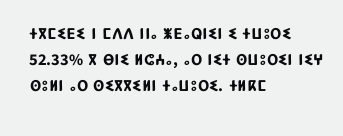ⵜⴳⵎⵉⴹⵉ ⵏ ⵎⴷⴷ ⵏⵏⴰ ⵥⴹⴰⵕⵏⵉⵏ ⵉ ⵜⵡⵓⵔⵉ 52.33% ⴳ ⴱⵏⵉ ⵍⵛⵄⴰ, ⴰⵔ ⵏⵉⵜ ⵙⵡⵓⵔⵉⵏ ⵏⵉⵖ ⵙⵓⵍⵏ ⴰⵔ ⵙⵉⴳⴳⵉⵍⵏ ⵜⴰⵡⵓⵔⵉ. ⵜⵍⴽⵎ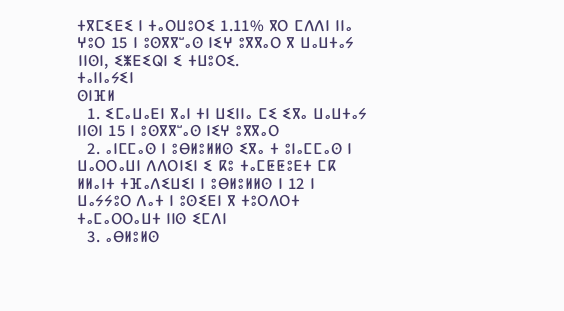ⵜⴳⵎⵉⴹⵉ ⵏ ⵜⴰⵔⵡⵓⵔⵉ 1.11% ⴳⵔ ⵎⴷⴷⵏ ⵏⵏⴰ ⵖⵓⵔ 15 ⵏ ⵓⵙⴳⴳⵯⴰⵙ ⵏⵉⵖ ⵓⴳⴳⴰⵔ ⴳ ⵡⴰⵡⵜⴰⵢ ⵏⵏⵙⵏ, ⵉⵥⴹⵉⵕⵏ ⵉ ⵜⵡⵓⵔⵉ.
ⵜⴰⵏⵏⴰⵢⵉⵏ
ⵙⵏⴼⵍ
  1. ⵉⵎⴰⵡⴰⴹⵏ ⴳⴰⵏ ⵜⵏ ⵡⵉⵏⵏⴰ ⵎⵉ ⵉⴳⴰ ⵡⴰⵡⵜⴰⵢ ⵏⵏⵙⵏ 15 ⵏ ⵓⵙⴳⴳⵯⴰⵙ ⵏⵉⵖ ⵓⴳⴳⴰⵔ
  2. ⴰⵏⵎⵎⴰⵙ ⵏ ⵓⴱⵍⵓⵍⵍⵙ ⵉⴳⴰ ⵜ ⵓⵏⴰⵎⵎⴰⵙ ⵏ ⵡⴰⵔⵔⴰⵡⵏ ⴷⴷⵔⵏⵉⵏ ⵉ ⴽⵓ ⵜⴰⵎⵟⵟⵓⴹⵜ ⵎⴽ ⵍⵍⴰⵏⵜ ⵜⴼⴰⴷⵉⵡⵉⵏ ⵏ ⵓⴱⵍⵓⵍⵍⵙ ⵏ 12 ⵏ ⵡⴰⵢⵢⵓⵔ ⴷⴰⵜ ⵏ ⵓⵙⵉⴹⵏ ⴳ ⵜⵓⵔⴷⵔⵜ ⵜⴰⵎⴰⵔⵔⴰⵡⵜ ⵏⵏⵙ ⵉⵎⴷⵏ
  3. ⴰⴱⵍⵓⵍⵙ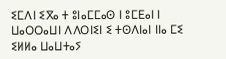ⵉⵎⴷⵏ ⵉⴳⴰ ⵜ ⵓⵏⴰⵎⵎⴰⵙ ⵏ ⵓⵎⴹⴰⵏ ⵏ ⵡⴰⵔⵔⴰⵡⵏ ⴷⴷⵔⵏⵉⵏ ⵉ ⵜⵙⴷⵏⴰⵏ ⵏⵏⴰ ⵎⵉ ⵉⵍⵍⴰ ⵡⴰⵡⵜⴰⵢ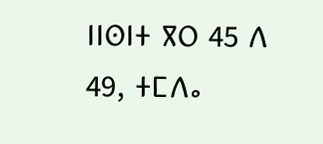ⵏⵏⵙⵏⵜ ⴳⵔ 45 ⴷ 49, ⵜⵎⴷⴰ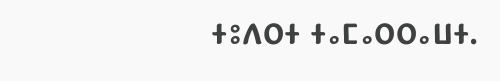ⵜⵓⴷⵔⵜ ⵜⴰⵎⴰⵔⵔⴰⵡⵜ.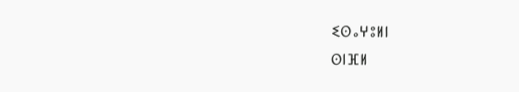ⵉⵙⴰⵖⵓⵍⵏ
ⵙⵏⴼⵍ